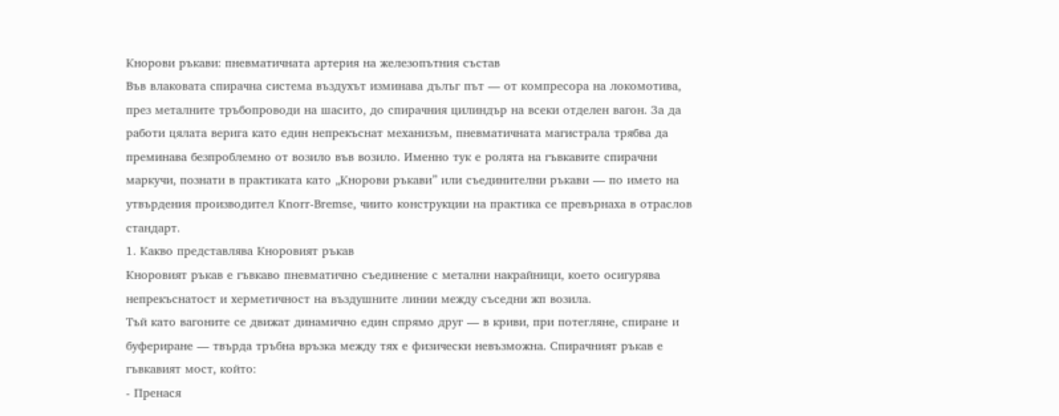Кнорови ръкави: пневматичната артерия на железопътния състав
Във влаковата спирачна система въздухът изминава дълъг път — от компресора на локомотива, през металните тръбопроводи на шасито, до спирачния цилиндър на всеки отделен вагон. За да работи цялата верига като един непрекъснат механизъм, пневматичната магистрала трябва да преминава безпроблемно от возило във возило. Именно тук е ролята на гъвкавите спирачни маркучи, познати в практиката като „Кнорови ръкави” или съединителни ръкави — по името на утвърдения производител Knorr-Bremse, чиито конструкции на практика се превърнаха в отраслов стандарт.
1. Какво представлява Кноровият ръкав
Кноровият ръкав е гъвкаво пневматично съединение с метални накрайници, което осигурява непрекъснатост и херметичност на въздушните линии между съседни жп возила.
Тъй като вагоните се движат динамично един спрямо друг — в криви, при потегляне, спиране и буфериране — твърда тръбна връзка между тях е физически невъзможна. Спирачният ръкав е гъвкавият мост, който:
- Пренася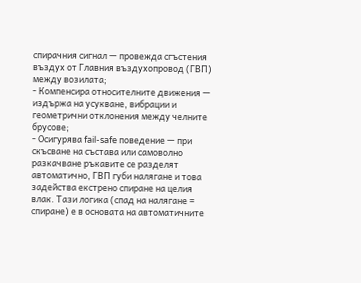спирачния сигнал — провежда сгъстения въздух от Главния въздухопровод (ГВП) между возилата;
- Компенсира относителните движения — издържа на усукване, вибрации и геометрични отклонения между челните брусове;
- Осигурява fail-safe поведение — при скъсване на състава или самоволно разкачване ръкавите се разделят автоматично, ГВП губи налягане и това задейства екстрено спиране на целия влак. Тази логика (спад на налягане = спиране) е в основата на автоматичните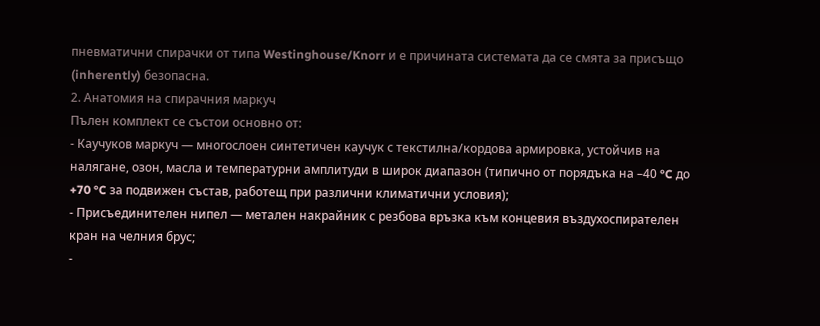пневматични спирачки от типа Westinghouse/Knorr и е причината системата да се смята за присъщо (inherently) безопасна.
2. Анатомия на спирачния маркуч
Пълен комплект се състои основно от:
- Каучуков маркуч — многослоен синтетичен каучук с текстилна/кордова армировка, устойчив на налягане, озон, масла и температурни амплитуди в широк диапазон (типично от порядъка на –40 °C до +70 °C за подвижен състав, работещ при различни климатични условия);
- Присъединителен нипел — метален накрайник с резбова връзка към концевия въздухоспирателен кран на челния брус;
-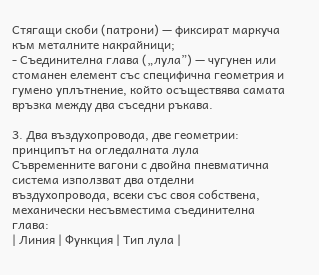Стягащи скоби (патрони) — фиксират маркуча към металните накрайници;
- Съединителна глава („лула”) — чугунен или стоманен елемент със специфична геометрия и гумено уплътнение, който осъществява самата връзка между два съседни ръкава.

3. Два въздухопровода, две геометрии: принципът на огледалната лула
Съвременните вагони с двойна пневматична система използват два отделни въздухопровода, всеки със своя собствена, механически несъвместима съединителна глава:
| Линия | Функция | Тип лула |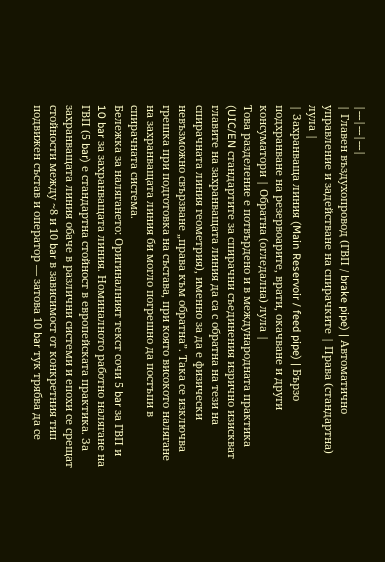|---|---|---|
| Главен въздухопровод (ГВП / brake pipe) | Автоматично управление и задействане на спирачките | Права (стандартна) лула |
| Захранваща линия (Main Reservoir / feed pipe) | Бързо подхранване на резервоарите, врати, окачване и други консуматори | Обратна (огледална) лула |
Това разделение е потвърдено и в международната практика (UIC/EN стандартите за спирачни съединения изрично изискват главите на захранващата линия да са с обратна на тези на спирачната линия геометрия), именно за да е физически невъзможно свързване „права към обратна”. Така се изключва грешка при подготовка на състава, при която високото налягане на захранващата линия би могло погрешно да постъпи в спирачната система.
Бележка за налягането: Оригиналният текст сочи 5 bar за ГВП и 10 bar за захранващата линия. Номиналното работно налягане на ГВП (5 bar) е стандартна стойност в европейската практика. За захранващата линия обаче в различни системи и епохи се срещат стойности между ~8 и 10 bar в зависимост от конкретния тип подвижен състав и оператор — затова 10 bar тук трябва да се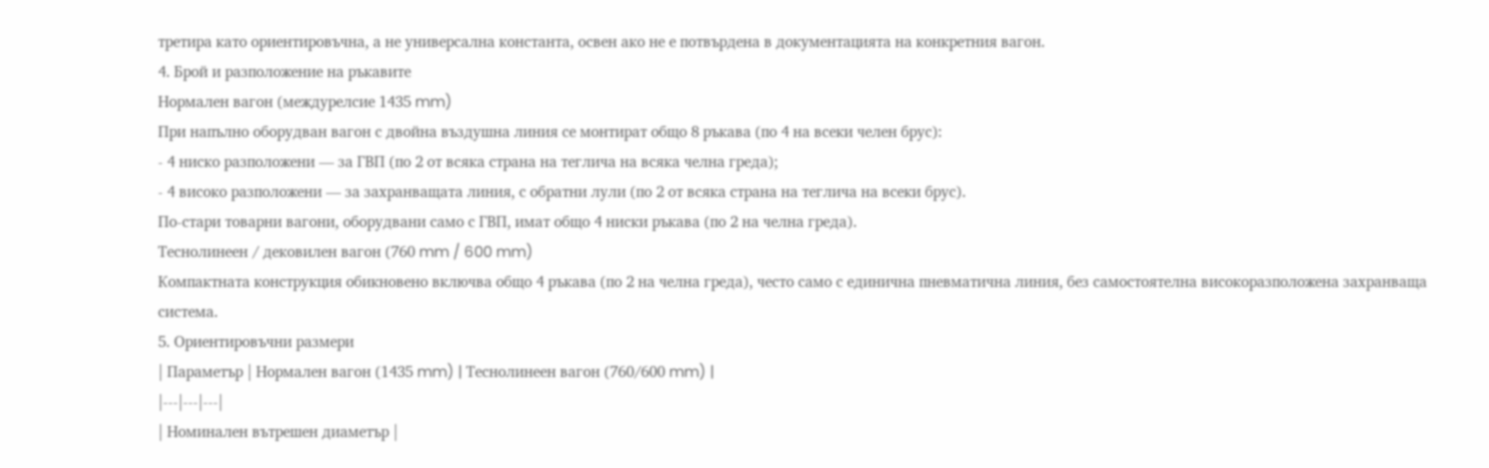третира като ориентировъчна, а не универсална константа, освен ако не е потвърдена в документацията на конкретния вагон.
4. Брой и разположение на ръкавите
Нормален вагон (междурелсие 1435 mm)
При напълно оборудван вагон с двойна въздушна линия се монтират общо 8 ръкава (по 4 на всеки челен брус):
- 4 ниско разположени — за ГВП (по 2 от всяка страна на теглича на всяка челна греда);
- 4 високо разположени — за захранващата линия, с обратни лули (по 2 от всяка страна на теглича на всеки брус).
По-стари товарни вагони, оборудвани само с ГВП, имат общо 4 ниски ръкава (по 2 на челна греда).
Теснолинеен / дековилен вагон (760 mm / 600 mm)
Компактната конструкция обикновено включва общо 4 ръкава (по 2 на челна греда), често само с единична пневматична линия, без самостоятелна високоразположена захранваща система.
5. Ориентировъчни размери
| Параметър | Нормален вагон (1435 mm) | Теснолинеен вагон (760/600 mm) |
|---|---|---|
| Номинален вътрешен диаметър |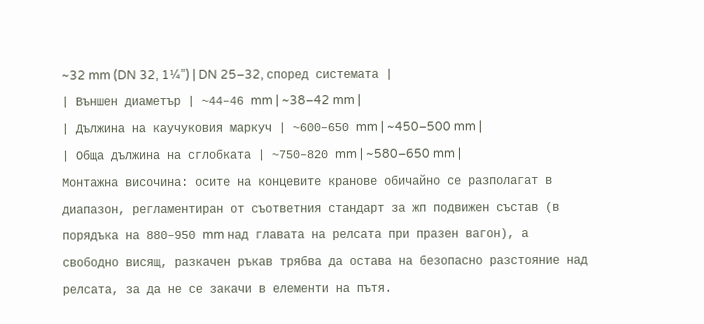~32 mm (DN 32, 1¼”) | DN 25–32, според системата |
| Външен диаметър | ~44–46 mm | ~38–42 mm |
| Дължина на каучуковия маркуч | ~600–650 mm | ~450–500 mm |
| Обща дължина на сглобката | ~750–820 mm | ~580–650 mm |
Монтажна височина: осите на концевите кранове обичайно се разполагат в диапазон, регламентиран от съответния стандарт за жп подвижен състав (в порядъка на 880–950 mm над главата на релсата при празен вагон), а свободно висящ, разкачен ръкав трябва да остава на безопасно разстояние над релсата, за да не се закачи в елементи на пътя.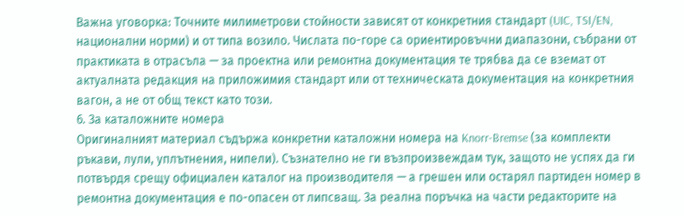Важна уговорка: Точните милиметрови стойности зависят от конкретния стандарт (UIC, TSI/EN, национални норми) и от типа возило. Числата по-горе са ориентировъчни диапазони, събрани от практиката в отрасъла — за проектна или ремонтна документация те трябва да се вземат от актуалната редакция на приложимия стандарт или от техническата документация на конкретния вагон, а не от общ текст като този.
6. За каталожните номера
Оригиналният материал съдържа конкретни каталожни номера на Knorr-Bremse (за комплекти ръкави, лули, уплътнения, нипели). Съзнателно не ги възпроизвеждам тук, защото не успях да ги потвърдя срещу официален каталог на производителя — а грешен или остарял партиден номер в ремонтна документация е по-опасен от липсващ. За реална поръчка на части редакторите на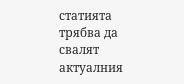статията трябва да свалят актуалния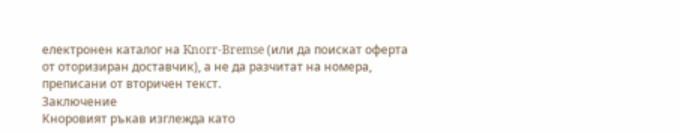електронен каталог на Knorr-Bremse (или да поискат оферта от оторизиран доставчик), а не да разчитат на номера, преписани от вторичен текст.
Заключение
Кноровият ръкав изглежда като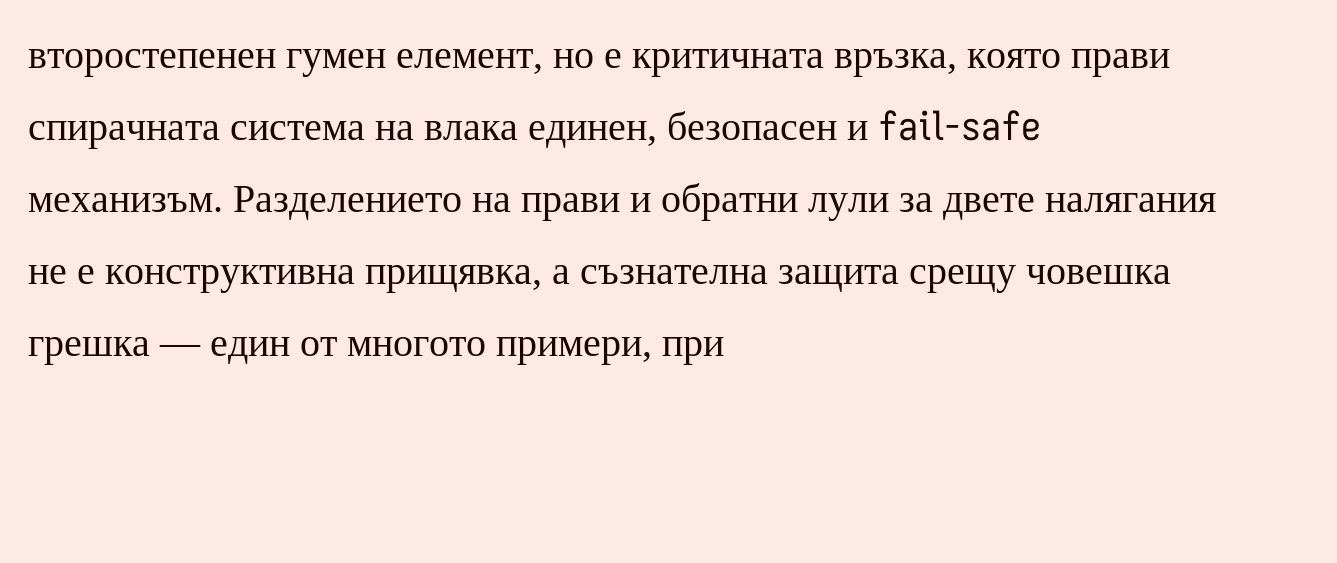второстепенен гумен елемент, но е критичната връзка, която прави спирачната система на влака единен, безопасен и fail-safe механизъм. Разделението на прави и обратни лули за двете налягания не е конструктивна прищявка, а съзнателна защита срещу човешка грешка — един от многото примери, при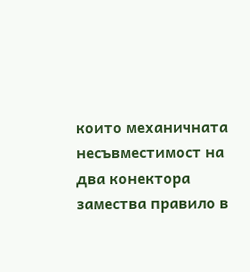които механичната несъвместимост на два конектора замества правило в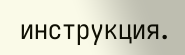инструкция.